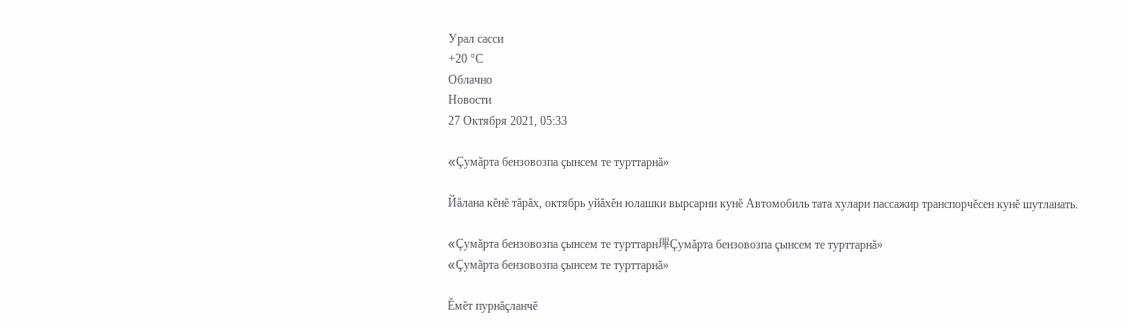Урал сасси
+20 °С
Облачно
Новости
27 Октября 2021, 05:33

«Çумăрта бензовозпа çынсем те турттарнă»

Йăлана кĕнĕ тăрăх, октябрь уйăхĕн юлашки вырсарни кунĕ Автомобиль тата хулари пассажир транспорчĕсен кунĕ шутланать.

«Çумăрта бензовозпа çынсем те турттарн㻫Çумăрта бензовозпа çынсем те турттарнă»
«Çумăрта бензовозпа çынсем те турттарнă»

Ĕмĕт пурнăçланчĕ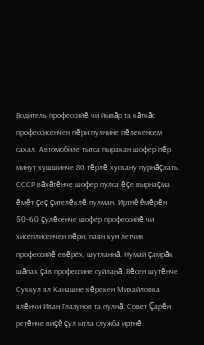Водитель профессийĕ чи йывăр та кăткăс профессисенчен пĕри пулнине пĕлекенсем сахал. Автомобиле тытса пыракан шофер пĕр минут хушшинче 80 тĕрлĕ хускану пурнăçлать. СССР вăхăтĕнче шофер пулса ĕçе вырнаçма ĕмĕт çеç çителĕклĕ пулман. Иртнĕ ĕмĕрĕн 50-60 çулĕсенче шофер профессийĕ чи хисеплисенчен пĕри, паян кун летчик профессийĕ евĕрех, шутланнă. Нумай çамрăк шăпах çав профессине суйланă. Вĕсен шутĕнче Суккул ял Канашне кĕрекен Михайловка ялĕнчи Иван Глазунов та пулнă. Совет Çарĕн ретĕнче виçĕ çул ытла служба иртнĕ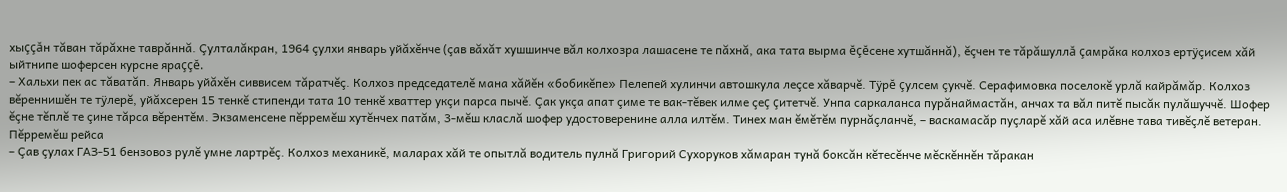хыççăн тăван тăрăхне таврăннă. Çулталăкран, 1964 çулхи январь уйăхĕнче (çав вăхăт хушшинче вăл колхозра лашасене те пăхнă, ака тата вырма ĕçĕсене хутшăннă), ĕçчен те тăрăшуллă çамрăка колхоз ертÿçисем хăй ыйтнипе шоферсен курсне яраççĕ.
– Хальхи пек ас тăватăп. Январь уйăхĕн сиввисем тăратчĕç. Колхоз председателĕ мана хăйĕн «бобикĕпе» Пелепей хулинчи автошкула леçсе хăварчĕ. Тÿрĕ çулсем çукчĕ. Серафимовка поселокĕ урлă кайрăмăр. Колхоз вĕреннишĕн те тÿлерĕ, уйăхсерен 15 тенкĕ стипенди тата 10 тенкĕ хваттер укçи парса пычĕ. Çак укçа апат çиме те вак-тĕвек илме çеç çитетчĕ. Унпа саркаланса пурăнаймастăн, анчах та вăл питĕ пысăк пулăшуччĕ. Шофер ĕçне тĕплĕ те çине тăрса вĕрентĕм. Экзаменсене пĕрремĕш хутĕнчех патăм, 3-мĕш класлă шофер удостоверенине алла илтĕм. Тинех ман ĕмĕтĕм пурнăçланчĕ, – васкамасăр пуçларĕ хăй аса илĕвне тава тивĕçлĕ ветеран.
Пĕрремĕш рейса
– Çав çулах ГАЗ-51 бензовоз рулĕ умне лартрĕç. Колхоз механикĕ, маларах хăй те опытлă водитель пулнă Григорий Сухоруков хăмаран тунă боксăн кĕтесĕнче мĕскĕннĕн тăракан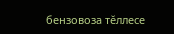бензовоза тĕллесе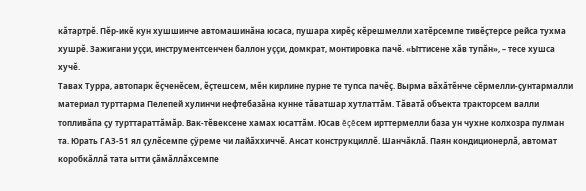кăтартрĕ. Пĕр-икĕ кун хушшинче автомашинăна юсаса, пушара хирĕç кĕрешмелли хатĕрсемпе тивĕçтерсе рейса тухма хушрĕ. Зажигани уççи, инструментсенчен баллон уççи, домкрат, монтировка пачĕ. «Ыттисене хăв тупăн», – тесе хушса хучĕ.
Тавах Турра, автопарк ĕçченĕсем, ĕçтешсем, мĕн кирлине пурне те тупса пачĕç. Вырма вăхăтĕнче сĕрмелли-çунтармалли материал турттарма Пелепей хулинчи нефтебазăна кунне тăватшар хутлаттăм. Тăватă объекта тракторсем валли топливăпа çу турттараттăмăр. Вак-тĕвексене хамах юсаттăм. Юсав ĕçĕсем ирттермелли база ун чухне колхозра пулман та. Юрать ГАЗ-51 ял çулĕсемпе çÿреме чи лайăххиччĕ. Ансат конструкциллĕ. Шанчăклă. Паян кондиционерлă, автомат коробкăллă тата ытти çăмăллăхсемпе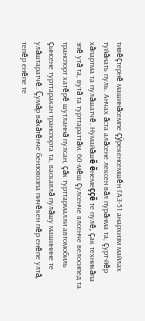тивĕçтернĕ машинăсемпе çÿрекенсемшĕн ГАЗ-51 анархизм майлах туйăнать пуль. Анчах ăста алăсене лексен вăл пурăнма та, çурт-йĕр хăпартма та пулăшатчĕ. Нумайăшĕ ĕнемеççĕ те пулĕ, çак техникăпа эпĕ утă та, вутă та турттараттăм. 60-мĕш çулсенче ялсенче велосипед та транспорт хатĕрĕ шутланнă пулсан, çăк турттармалли автомобиль çынсене турттаракан транспорта та, васкавлă пулăшу машинине те улăштаратчĕ. Çумăр вăхăтĕнче бензовозпа пичĕкен пĕр енĕпе ултă, тепĕр енĕпе те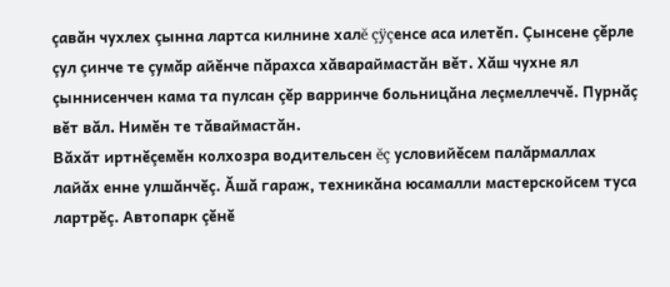çавăн чухлех çынна лартса килнине халĕ çÿçенсе аса илетĕп. Çынсене çĕрле çул çинче те çумăр айĕнче пăрахса хăвараймастăн вĕт. Хăш чухне ял çыннисенчен кама та пулсан çĕр варринче больницăна леçмеллеччĕ. Пурнăç вĕт вăл. Нимĕн те тăваймастăн.
Вăхăт иртнĕçемĕн колхозра водительсен ĕç условийĕсем палăрмаллах лайăх енне улшăнчĕç. Ăшă гараж, техникăна юсамалли мастерскойсем туса лартрĕç. Автопарк çĕнĕ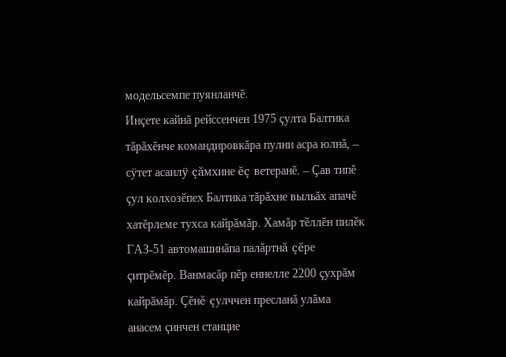модельсемпе пуянланчĕ.
Инçете кайнă рейссенчен 1975 çулта Балтика тăрăхĕнче командировкăра пулни асра юлнă, – сÿтет асаилÿ çăмхине ĕç ветеранĕ. – Çав типĕ çул колхозĕпех Балтика тăрăхне выльăх апачĕ хатĕрлеме тухса кайрăмăр. Хамăр тĕллĕн пилĕк ГАЗ-51 автомашинăпа палăртнă çĕре çитрĕмĕр. Ванмасăр пĕр еннелле 2200 çухрăм кайрăмăр. Çĕнĕ çулччен пресланă улăма анасем çинчен станцие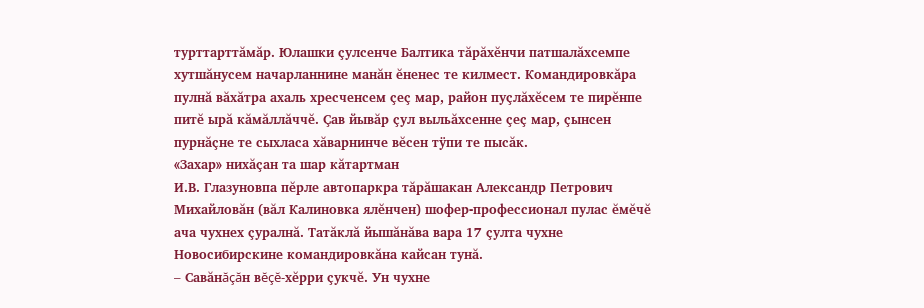турттарттăмăр. Юлашки çулсенче Балтика тăрăхĕнчи патшалăхсемпе хутшăнусем начарланнине манăн ĕненес те килмест. Командировкăра пулнă вăхăтра ахаль хресченсем çеç мар, район пуçлăхĕсем те пирĕнпе питĕ ырă кăмăллăччĕ. Çав йывăр çул выльăхсенне çеç мар, çынсен пурнăçне те сыхласа хăварнинче вĕсен тÿпи те пысăк.
«Захар» нихăçан та шар кăтартман
И.В. Глазуновпа пĕрле автопаркра тăрăшакан Александр Петрович Михайловăн (вăл Калиновка ялĕнчен) шофер-профессионал пулас ĕмĕчĕ ача чухнех çуралнă. Татăклă йышăнăва вара 17 çулта чухне Новосибирскине командировкăна кайсан тунă.
– Савăнăçăн вĕçĕ-хĕрри çукчĕ. Ун чухне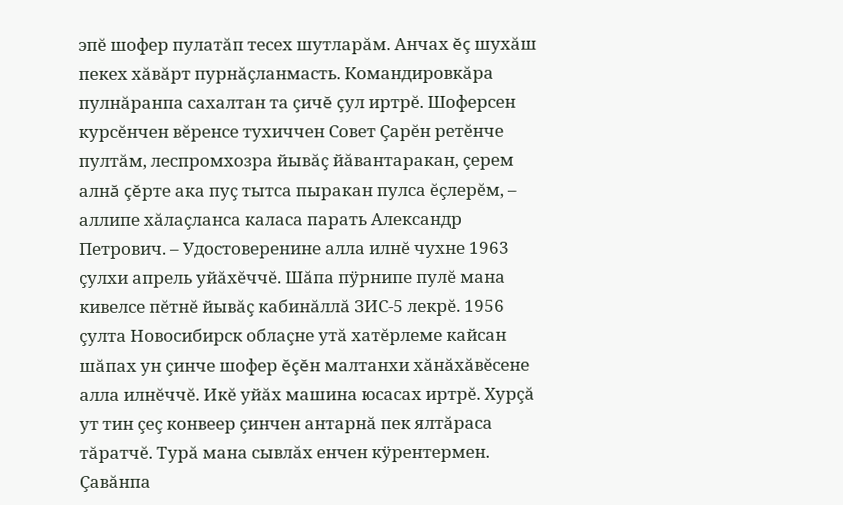эпĕ шофер пулатăп тесех шутларăм. Анчах ĕç шухăш пекех хăвăрт пурнăçланмасть. Командировкăра пулнăранпа сахалтан та çичĕ çул иртрĕ. Шоферсен курсĕнчен вĕренсе тухиччен Совет Çарĕн ретĕнче пултăм, леспромхозра йывăç йăвантаракан, çерем алнă çĕрте ака пуç тытса пыракан пулса ĕçлерĕм, – аллипе хăлаçланса каласа парать Александр Петрович. – Удостоверенине алла илнĕ чухне 1963 çулхи апрель уйăхĕччĕ. Шăпа пÿрнипе пулĕ мана кивелсе пĕтнĕ йывăç кабинăллă ЗИС-5 лекрĕ. 1956 çулта Новосибирск облаçне утă хатĕрлеме кайсан шăпах ун çинче шофер ĕçĕн малтанхи хăнăхăвĕсене алла илнĕччĕ. Икĕ уйăх машина юсасах иртрĕ. Хурçă ут тин çеç конвеер çинчен антарнă пек ялтăраса тăратчĕ. Турă мана сывлăх енчен кÿрентермен. Çавăнпа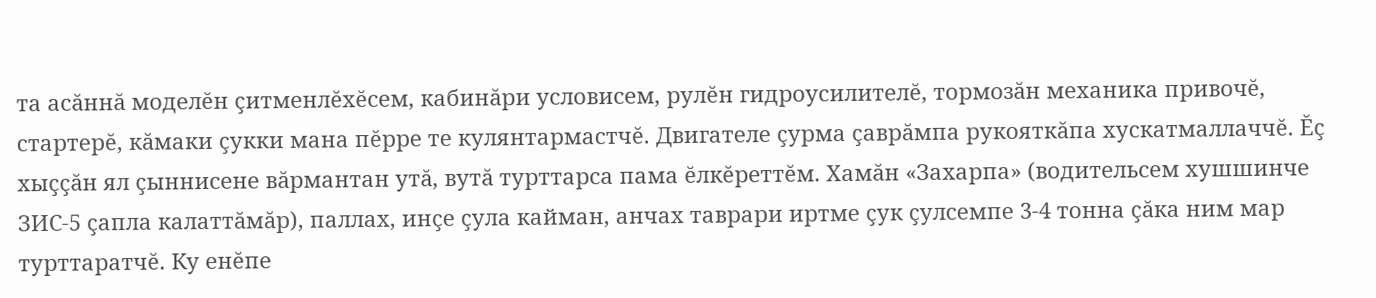та асăннă моделĕн çитменлĕхĕсем, кабинăри условисем, рулĕн гидроусилителĕ, тормозăн механика привочĕ, стартерĕ, кăмаки çукки мана пĕрре те кулянтармастчĕ. Двигателе çурма çаврăмпа рукояткăпа хускатмаллаччĕ. Ĕç хыççăн ял çыннисене вăрмантан утă, вутă турттарса пама ĕлкĕреттĕм. Хамăн «Захарпа» (водительсем хушшинче ЗИС-5 çапла калаттăмăр), паллах, инçе çула кайман, анчах таврари иртме çук çулсемпе 3-4 тонна çăка ним мар турттаратчĕ. Ку енĕпе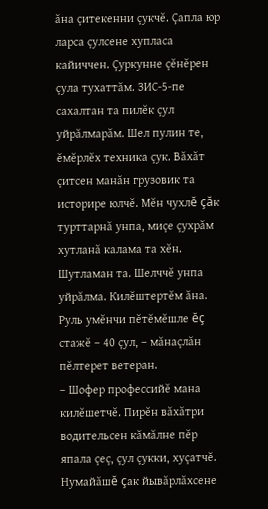ăна çитекенни çукчĕ. Çапла юр ларса çулсене хупласа кайиччен. Çуркунне çĕнĕрен çула тухаттăм. ЗИС-5-пе сахалтан та пилĕк çул уйрăлмарăм. Шел пулин те, ĕмĕрлĕх техника çук. Вăхăт çитсен манăн грузовик та историре юлчĕ. Мĕн чухлĕ çăк турттарнă унпа, миçе çухрăм хутланă калама та хĕн. Шутламан та. Шелччĕ унпа уйрăлма. Килĕштертĕм ăна. Руль умĕнчи пĕтĕмĕшле ĕç стажĕ – 40 çул, – мăнаçлăн пĕлтерет ветеран.
– Шофер профессийĕ мана килĕшетчĕ. Пирĕн вăхăтри водительсен кăмăлне пĕр япала çеç, çул çукки, хуçатчĕ. Нумайăшĕ çак йывăрлăхсене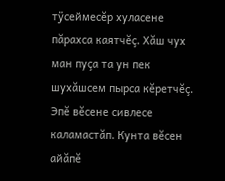тÿсеймесĕр хуласене пăрахса каятчĕç. Хăш чух ман пуçа та ун пек шухăшсем пырса кĕретчĕç. Эпĕ вĕсене сивлесе каламастăп. Кунта вĕсен айăпĕ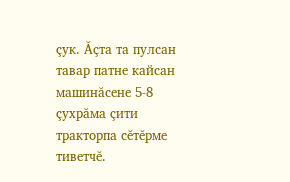çук. Ăçта та пулсан тавар патне кайсан машинăсене 5-8 çухрăма çити тракторпа сĕтĕрме тиветчĕ.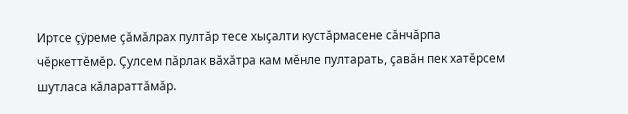Иртсе çÿреме çăмăлрах пултăр тесе хыçалти кустăрмасене сăнчăрпа чĕркеттĕмĕр. Çулсем пăрлак вăхăтра кам мĕнле пултарать, çавăн пек хатĕрсем шутласа кăлараттăмăр.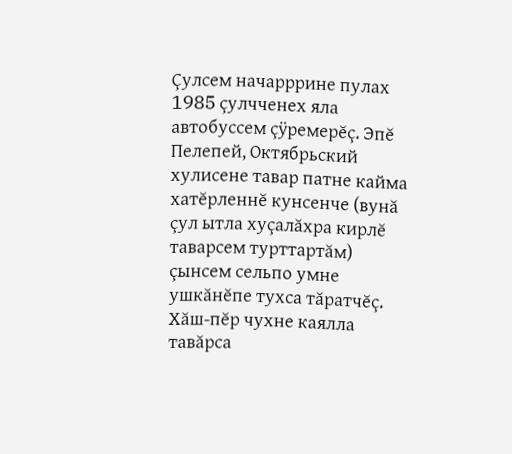Çулсем начарррине пулах 1985 çулчченех яла автобуссем çÿремерĕç. Эпĕ Пелепей, Октябрьский хулисене тавар патне кайма хатĕрленнĕ кунсенче (вунă çул ытла хуçалăхра кирлĕ таварсем турттартăм) çынсем сельпо умне ушкăнĕпе тухса тăратчĕç. Хăш-пĕр чухне каялла тавăрса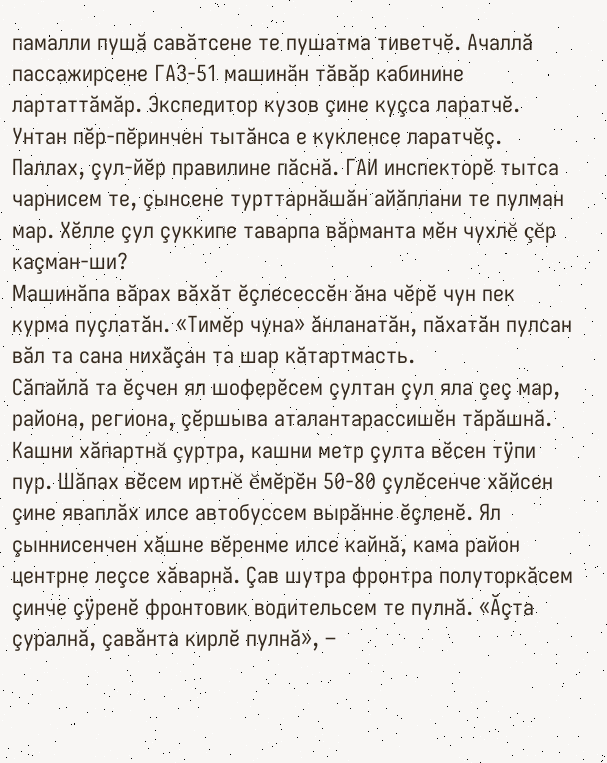памалли пушă савăтсене те пушатма тиветчĕ. Ачаллă пассажирсене ГАЗ-51 машинăн тăвăр кабинине лартаттăмăр. Экспедитор кузов çине куçса ларатчĕ. Унтан пĕр-пĕринчен тытăнса е кукленсе ларатчĕç. Паллах, çул-йĕр правилине пăснă. ГАИ инспекторĕ тытса чарнисем те, çынсене турттарнăшăн айăплани те пулман мар. Хĕлле çул çуккипе таварпа вăрманта мĕн чухлĕ çĕр каçман-ши?
Машинăпа вăрах вăхăт ĕçлесессĕн ăна чĕрĕ чун пек курма пуçлатăн. «Тимĕр чуна» ăнланатăн, пăхатăн пулсан вăл та сана нихăçан та шар кăтартмасть.
Сăпайлă та ĕçчен ял шоферĕсем çултан çул яла çеç мар, района, региона, çĕршыва аталантарассишĕн тăрăшнă. Кашни хăпартнă çуртра, кашни метр çулта вĕсен тÿпи пур. Шăпах вĕсем иртнĕ ĕмĕрĕн 50-80 çулĕсенче хăйсен çине яваплăх илсе автобуссем вырăнне ĕçленĕ. Ял çыннисенчен хăшне вĕренме илсе кайнă, кама район центрне леçсе хăварнă. Çав шутра фронтра полуторкăсем çинче çÿренĕ фронтовик водительсем те пулнă. «Ăçта çуралнă, çавăнта кирлĕ пулнă», –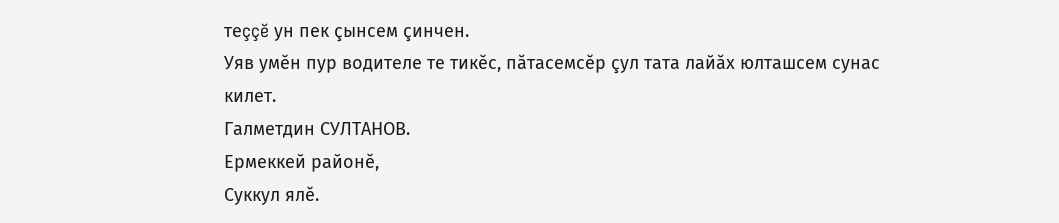теççĕ ун пек çынсем çинчен.
Уяв умĕн пур водителе те тикĕс, пăтасемсĕр çул тата лайăх юлташсем сунас килет.
Галметдин СУЛТАНОВ.
Ермеккей районĕ,
Суккул ялĕ.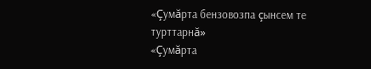«Çумăрта бензовозпа çынсем те турттарнă»
«Çумăрта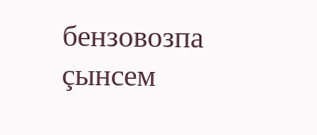бензовозпа çынсем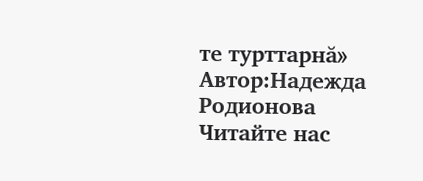те турттарнă»
Автор:Надежда Родионова
Читайте нас